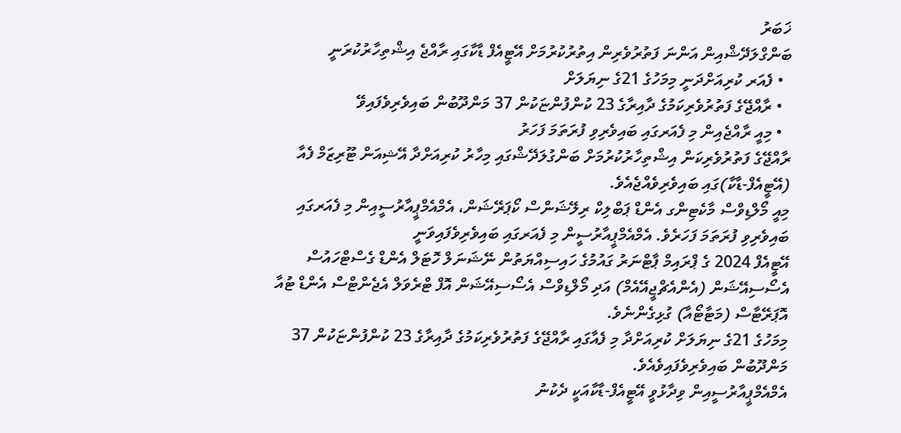ޚަބަރު
ބަންގްލަދޭޝްއިން އަންނަ ފަތުރުވެރިން އިތުރުކުރުމަށް އޭޓީއެފް ޑާކާގައި ރާއްޖެ އިޝްތިހާރުކުރަނީ
  • ފެއަރ ކުރިއަށްދަނީ މިމަހުގެ 21ގެ ނިޔަލަށް
  • ރާއްޖޭގެ ފަތުރުވެރިކަމުގެ ދާއިރާގެ 23 ކުންފުންޏަކުން 37 މަންދޫބުން ބައިވެރިވެފައިވޭ
  • މިއީ ރާއްޖެއިން މި ފެއަރގައި ބައިވެރިވި ފުރަތަމަ ފަހަރު
ރާއްޖޭގެ ފަތުރުވެރިކަން އިޝްތިހާރުކުރުމަށް ބަންގުލަދޭޝްގައި މިހާރު ކުރިއަށްދާ އޭޝިއަން ޓޫރިޒަމް ފެއާ (އޭޓީއެފް-ޑާކާ)ގައި ބައިވެރިވެއްޖެއެވެ.
މިއީ މޯލްޑިވްސް މާކެޓިންގ އެންޑް ޕަބްލިކް ރިލޭޝަންސް ކޯޕަރޭޝަން، އެމްއެމްޕީއާރުސީއިން މި ފެއަރގައި ބައިވެރިވި ފުރަތަމަ ފަހަރެވެ. އެމްއެމްޕީއާރުސީން މި ފެއަރގައި ބައިވެރިވެފައިވަނީ
އޭޓީއެފް 2024 ގެ ޕްރައިމް ޕާޓްނަރު ގައުމުގެ ހައިސިއްޔަތުން ނޭޝަނަލް ހޮޓަލް އެންޑް ގެސްޓްހައުސް އެސޯސިއޭޝަން (އެންއެޗްޖީއޭއެމް) އަދި މޯލްޑިވްސް އެސޯސިއޭޝަން އޮފް ޓްރެވަލް އެޖެންޓްސް އެންޑް ޓުއާ އޮޕަރޭޓާސް (މަޓާޓޯއާ) ގުޅިގެންނެވެ.
މިމަހުގެ 21ގެ ނިޔަލަށް ކުރިއަށްދާ މި ފެއާގައި ރާއްޖޭގެ ފަތުރުވެރިކަމުގެ ދާއިރާގެ 23 ކުންފުންޏަކުން 37 މަންދޫބުން ބައިވެރިވެފައިވެއެވެ.
އެމްއެމްޕީއާރުސީއިން ވިދާޅުވީ އޭޓީއެފް-ޑާކާއަކީ ދެކުނު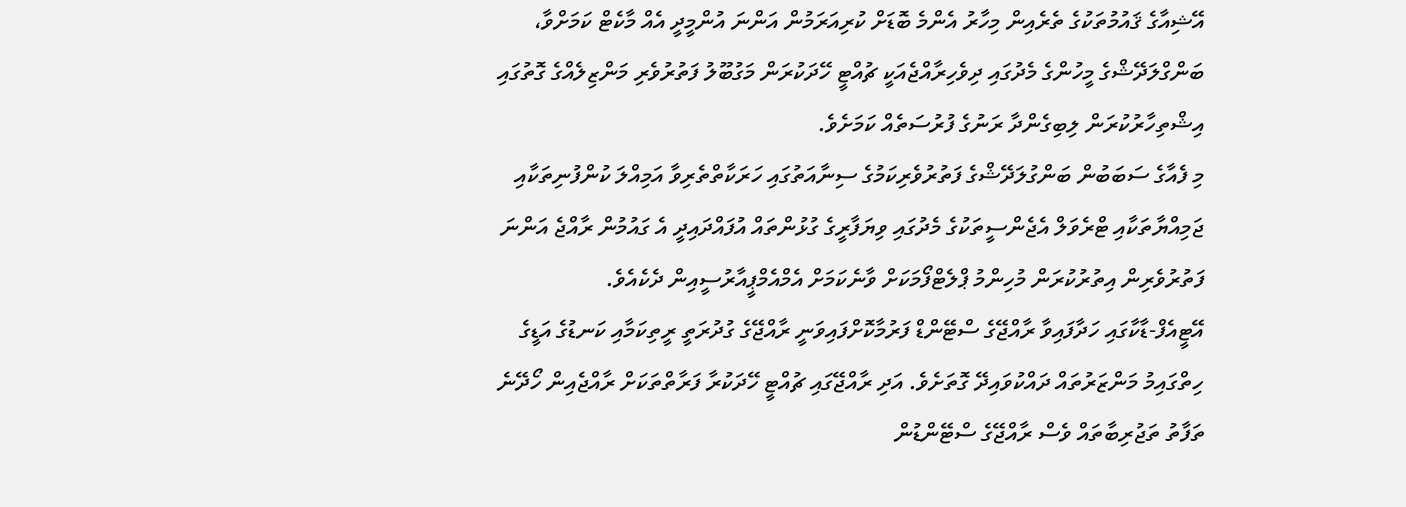އޭޝިއާގެ ޤައުމުތަކުގެ ތެރެއިން މިހާރު އެންމެ ބޮޑަށް ކުރިއަރަމުން އަންނަ އުންމީދީ އެއް މާކެޓް ކަމަށްވާ، ބަންގްލަދޭޝްގެ މީހުންގެ މެދުގައި ދިވެހިރާއްޖެއަކީ ޗުއްޓީ ހޭދަކުރަން މަގުބޫލު ފަތުރުވެރި މަންޒިލެއްގެ ގޮތުގައި އިޝްތިހާރުކުރަން ލިބިގެންދާ ރަނުގެ ފުރުސަތެއް ކަމަށެވެ.
މި ފެއާގެ ސަބަބުން ބަންގުލަދޭޝްގެ ފަތުރުވެރިކަމުގެ ސިނާއަތުގައި ހަރަކާތްތެރިވާ އަމިއްލަ ކުންފުނިތަކާއި ޖަމިއްޔާތަކާއި ޓްރެވަލް އެޖެންސީތަކުގެ މެދުގައި ވިޔަފާރީގެ ގުޅުންތައް އުފައްދައިދީ އެ ގައުމުން ރާއްޖެ އަންނަ ފަތުރުވެރިން އިތުރުކުރަން މުހިންމު ޕްލެޓްފޯމަކަށް ވާނެކަމަށް އެމްއެމްޕީއާރުސީއިން ދެކެއެވެ.
އޭޓީއެފް-ޑާކާގައި ހަދާފައިވާ ރާއްޖޭގެ ސްޓޭންޑް ފަރުމާކޮށްފައިވަނީ ރާއްޖޭގެ ގުދުރަތީ ރީތިކަމާއި ކަނޑުގެ އަޑީގެ ހިތްގައިމު މަންޒަރުތައް ދައްކުވައިދޭ ގޮތަށެވެ. އަދި ރާއްޖޭގައި ޗުއްޓީ ހޭދަކުރާ ފަރާތްތަކަށް ރާއްޖެއިން ހޯދޭނެ ތަފާތު ތަޖުރިބާތައް ވެސް ރާއްޖޭގެ ސްޓޭންޑުން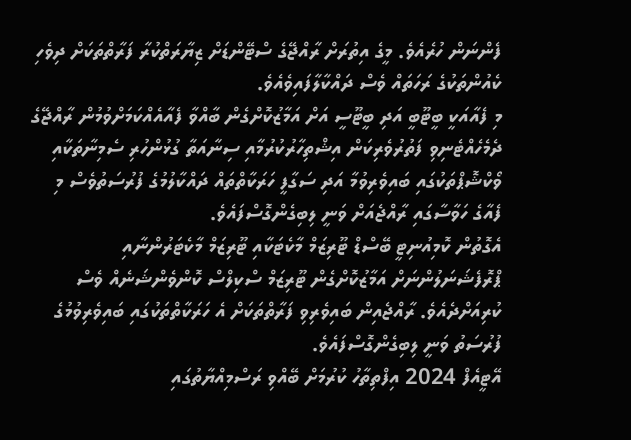ފެންނަން ހުރެއެވެ. މީގެ އިތުރަށް ރާއްޖޭގެ ސްޓޭންޑަށް ޒިޔާރަތްކުރާ ފަރާތްތަކަށް ދިވެހި ކެއުންތަކުގެ ރަހަތައް ވެސް ދައްކާލާފައިވެއެވެ.
މި ފެއާއަކީ ބީޓޫބީ އަދި ބީޓޫސީ އަށް އަމާޒުކޮށްގެން ބާއްވާ ފެއާއެއްކަމަށްވުމުން ރާއްޖޭގެ ދެމެހެއްޓެނިވި ފަތުރުވެރިކަން އިޝްތިހާރުކުރުމާއި ސިނާއަތާ ގުޅުންހުރި ސެމިނާތަކާއި ވޯކްޝޮޕްތަކުގައި ބައިވެރިވުމާ އަދި ސަގާފީ ހަރަކާތްތައް ދައްކާލުމުގެ ފުރުސަތުވެސް މި ފެއާގެ ހަވާސާގައި ރާއްޖެއަށް ވަނީ ލިބިގެންގޮސްފައެވެ.
އެގޮތުން ކޮމިއުނިޓީ ބޭސްޑް ޓޫރިޒަމް މާކެޓަކާއި ޓޫރިޒަމް މާކެޓަރުންނާއި ޕްރޮފެޝަނަލުންނަށް އަމާޒުކޮށްގެން ޓޫރިޒަމް ސްކިލްސް ކޮންވެންޝަނެއް ވެސް ކުރިއަށްދެއެވެ. ރާއްޖެއިން ބައިވެރިވި ފަރާތްތަކަށް އެ ހަރަކާތްތަކުގައި ބައިވެރިވުމުގެ ފުރުސަތު ވަނީ ލިބިގެންގޮސްފައެވެ.
އޭޓީއެފް 2024 އިފްތިތާހު ކުރުމަށް ބޭއްވި ރަސްމިއްޔާތުގައި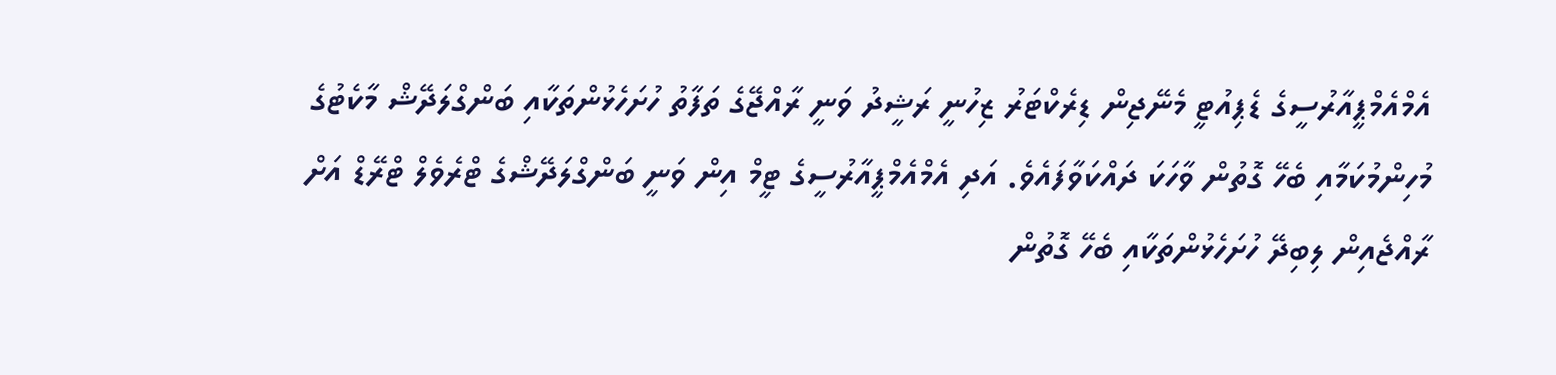އެމްއެމްޕީއާރުސީގެ ޑެޕިއުޓީ މެނޭޖިން ޑިރެކްޓަރު ޒިހުނީ ރަޝީދު ވަނީ ރާއްޖޭގެ ތަފާތު ހުށަހެޅުންތަކާއި ބަންގްލަދޭޝް މާކެޓުގެ މުހިންމުކަމާއި ބެހޭ ގޮތުން ވާހަކަ ދައްކަވާފައެވެ. އަދި އެމްއެމްޕީއާރުސީގެ ޓީމް އިން ވަނީ ބަންގްލަދޭޝްގެ ޓްރެވެލް ޓްރޭޑް އަށް ރާއްޖެއިން ލިބިދޭ ހުށަހެޅުންތަކާއި ބެހޭ ގޮތުން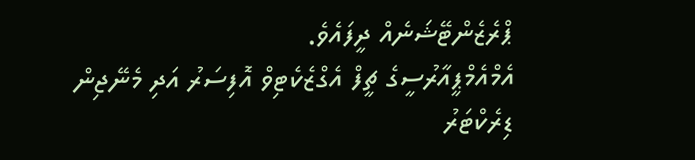ޕްރެޒެންޓޭޝަނެއް ދީފައެވެ.
އެމްއެމްޕީއާރުސީގެ ޗީފް އެގްޒެކެޓިވް އޮފިސަރު އަދި މެނޭޖިން ޑިރެކްޓަރު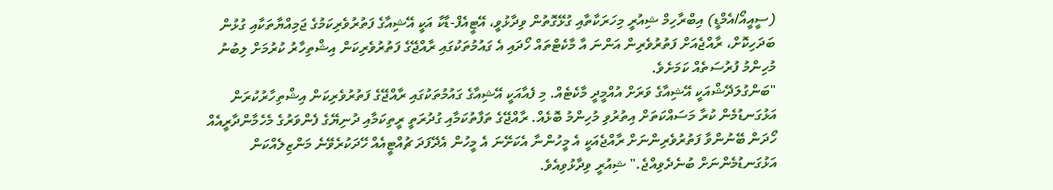(ސީއީއޯ/އެމްޑީ) އިބްރާހިމް ޝިއުރީ މިހަރަކާތާއި ގުޅޭގޮތުން ވިދާޅުވީ، އޭޓީއެފް-ޑާކާ އަކީ އޭޝިއާގެ ފަތުރުވެރިކަމުގެ ޖަމިއްޔާތަކާއި ގުޅުން ބަދަހިކޮށް، ރާއްޖެއަށް ފަތުރުވެރިން އަންނަ އާ މާކެޓްތައް ހޯދައި އެ ގައުމުތަކުގައި ރާއްޖޭގެ ފަތުރުވެރިކަން އިޝްތިހާރު ކުރުމަށް ލިބުނު މުހިންމު ފުރުސަތެއް ކަމަށެވެ.
"ބަންގުލަދޭޝްއަކީ އޭޝިއާގެ ވަރަށް އުއްމީދީ މާކެޓެއް. މި ފެއާއަކީ އޭޝިއާގެ ގައުމުތަކުގައި ރާއްޖޭގެ ފަތުރުވެރިކަން އިޝްތިހާރުކުރަން އަޅުގަނޑުމެން ކުރާ މަސައްކަތަށް އިތުރުވި މުހިންމު ބޮޅެއް. ރާއްޖޭގެ ތަފާތުކަމާއި ގުދުރަތީ ރީތިކަމާއި ދުނިޔޭގެ ފެންވަރުގެ މެހެމާންދާރީއެއް ހޯދަން ބޭނުންވާ ފަތުރުވެރިންނަށް ރާއްޖެއަކީ އެ މީހުންނާ އެކަށޭނަ އެ މީހުން އެދޭފަދަ ޗުއްޓީއެއް ހޭދަކުރެވޭނެ މަންޒިލެއްކަން އަޅުގަނޑުމެންނަށް ބުނެދެވިއްޖެ." ޝިއުރީ ވިދާޅުވިއެވެ.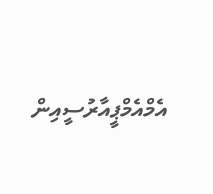އެމްއެމްޕީއާރުސީއިން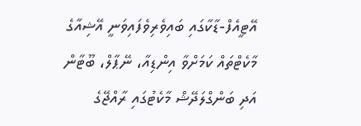އޭޓީއެފް-ޑާކާގައި ބައިވެރިވެފައިވަނީ އޭޝިއާގެ މާކެޓްތައް ކަމަށްވާ އިންޑިއާ، ނޭޕާލް، ބޫޓާން އަދި ބަންގްލަދޭޝް މާކެޓުގައި ރާއްޖޭގެ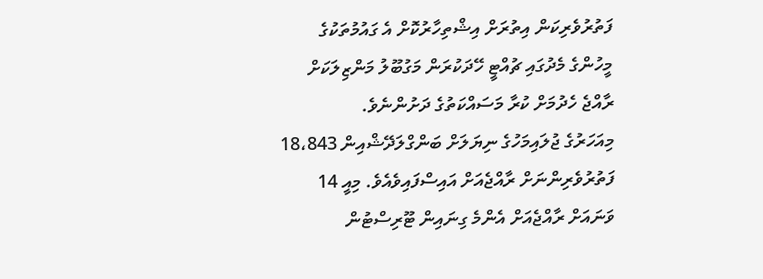ފަތުރުވެރިކަން އިތުރަށް އިޝްތިހާރުކޮށް އެ ގައުމުތަކުގެ މީހުންގެ މެދުގައި ޗުއްޓީ ހޭދަކުރަން މަގުބޫލު މަންޒިލަކަށް ރާއްޖެ ހެދުމަށް ކުރާ މަސައްކަތުގެ ދަށުންނެވެ.
މިއަހަރުގެ ޖުލައިމަހުގެ ނިޔަލަށް ބަންގްލަދޭޝްއިން 18،843 ފަތުރުވެރިންނަށް ރާއްޖެއަށް އައިސްފައިވެއެވެ. މިއީ 14 ވަނައަށް ރާއްޖެއަށް އެންމެ ގިނައިން ޓޫރިސްޓުން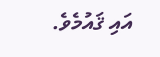އައި ޤައުމެވެ.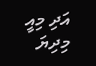އަދި މިއީ މިދިޔަ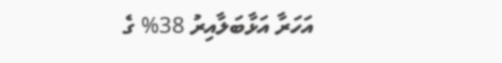އަހަރާ އަޅާބަލާއިރު 38% ގެ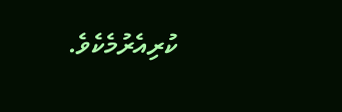ކުރިއެރުމެކެވެ.